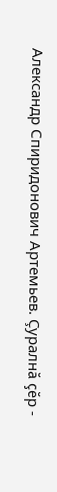Александр Спиридонович Артемьев. Çуралнă çĕр -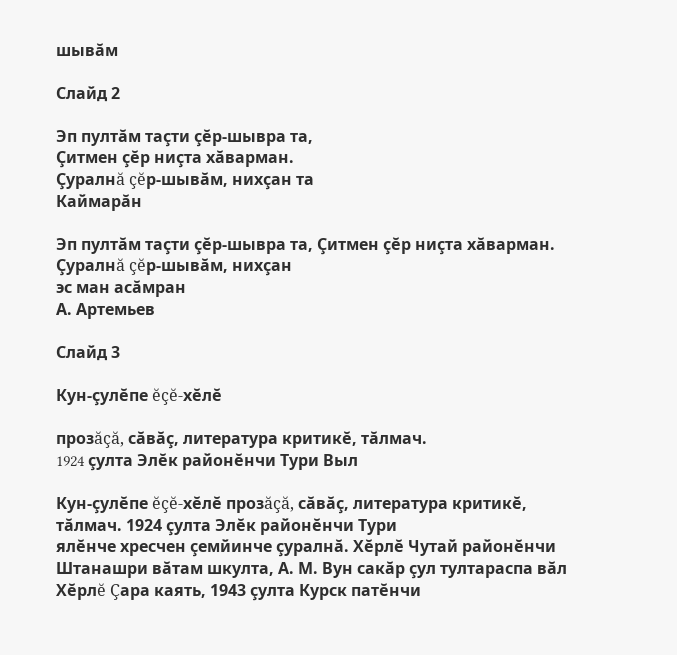шывăм

Слайд 2

Эп пултăм таçти çĕр-шывра та,
Çитмен çĕр ниçта хăварман.
Çуралнă çĕр-шывăм, нихçан та
Каймарăн

Эп пултăм таçти çĕр-шывра та, Çитмен çĕр ниçта хăварман. Çуралнă çĕр-шывăм, нихçан
эс ман асăмран
А. Артемьев

Слайд 3

Кун-çулĕпе ĕçĕ-хĕлĕ

прозăçă, сăвăç, литература критикĕ, тăлмач.
1924 çулта Элĕк районĕнчи Тури Выл

Кун-çулĕпе ĕçĕ-хĕлĕ прозăçă, сăвăç, литература критикĕ, тăлмач. 1924 çулта Элĕк районĕнчи Тури
ялĕнче хресчен çемйинче çуралнă. Хĕрлĕ Чутай районĕнчи Штанашри вăтам шкулта, А. М. Вун сакăр çул тултараспа вăл Хĕрлĕ Çара каять, 1943 çулта Курск патĕнчи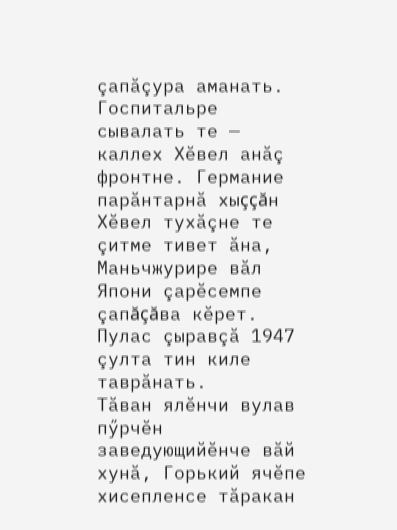çапăçура аманать. Госпитальре сывалать те — каллех Хĕвел анăç фронтне. Германие парăнтарнă хыççăн Хĕвел тухăçне те çитме тивет ăна, Маньчжурире вăл Япони çарĕсемпе çапăçăва кĕрет. Пулас çыравçă 1947 çулта тин киле таврăнать.
Тăван ялĕнчи вулав пӳрчĕн заведующийĕнче вăй хунă, Горький ячĕпе хисепленсе тăракан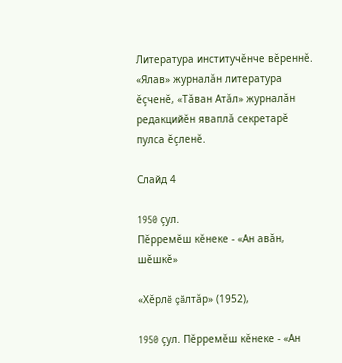Литература институчĕнче вĕреннĕ.
«Ялав» журналăн литература ĕçченĕ, «Тăван Атăл» журналăн редакцийĕн яваплă секретарĕ пулса ĕçленĕ.

Слайд 4

1950 çул.
Пĕрремĕш кĕнеке - «Ан авăн, шĕшкĕ»

«Хĕрлĕ çăлтăр» (1952),

1950 çул. Пĕрремĕш кĕнеке - «Ан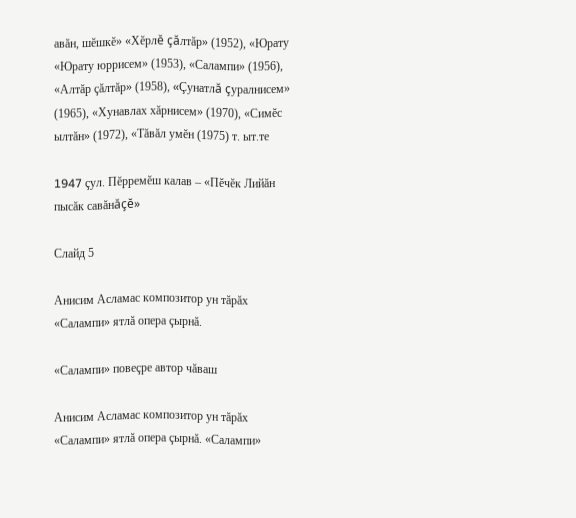авăн, шĕшкĕ» «Хĕрлĕ çăлтăр» (1952), «Юрату
«Юрату юррисем» (1953), «Салампи» (1956), «Алтăр çăлтăр» (1958), «Çунатлă çуралнисем» (1965), «Хунавлах хăрнисем» (1970), «Симĕс ылтăн» (1972), «Тăвăл умĕн (1975) т. ыт.те

1947 çул. Пĕрремĕш калав – «Пĕчĕк Лийăн пысăк савăнăçĕ»

Слайд 5

Анисим Асламас композитор ун тăрăх «Салампи» ятлă опера çырнă.

«Салампи» повеçре автор чăваш

Анисим Асламас композитор ун тăрăх «Салампи» ятлă опера çырнă. «Салампи»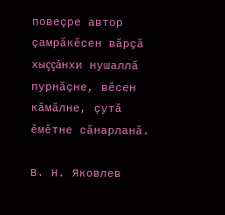повеçре автор
çамрăкĕсен вăрçă хыççăнхи нушаллă пурнăçне, вĕсен кăмăлне, çутă ĕмĕтне сăнарланă.

В. Н. Яковлев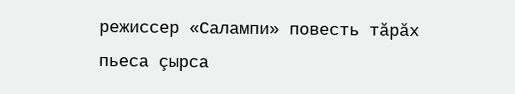режиссер «Салампи» повесть тăрăх пьеса çырса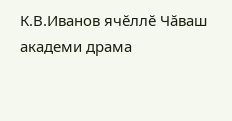К.В.Иванов ячĕллĕ Чăваш академи драма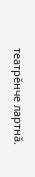театрĕнче лартнă.